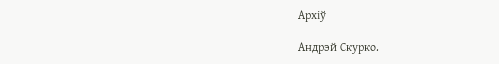Архіў

Андрэй Скурко.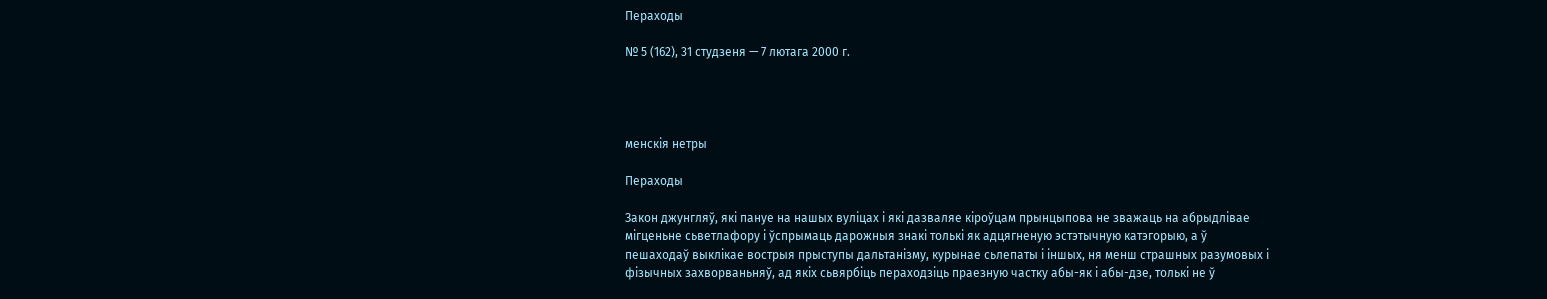Пераходы

№ 5 (162), 31 студзеня — 7 лютага 2000 г.




менскія нетры

Пераходы

Закон джунгляў, які пануе на нашых вуліцах і які дазваляе кіроўцам прынцыпова не зважаць на абрыдлівае мігценьне сьветлафору і ўспрымаць дарожныя знакі толькі як адцягненую эстэтычную катэгорыю, а ў пешаходаў выклікае вострыя прыступы дальтанізму, курынае сьлепаты і іншых, ня менш страшных разумовых і фізычных захворваньняў, ад якіх сьвярбіць пераходзіць праезную частку абы-як і абы-дзе, толькі не ў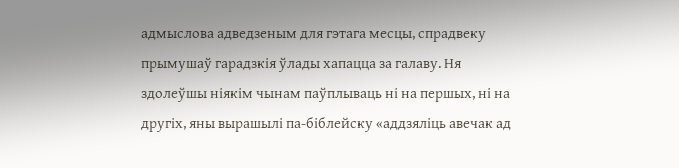адмыслова адведзеным для гэтага месцы, спрадвеку прымушаў гарадзкія ўлады хапацца за галаву. Ня здолеўшы ніякім чынам паўплываць ні на першых, ні на другіх, яны вырашылі па-біблейску «аддзяліць авечак ад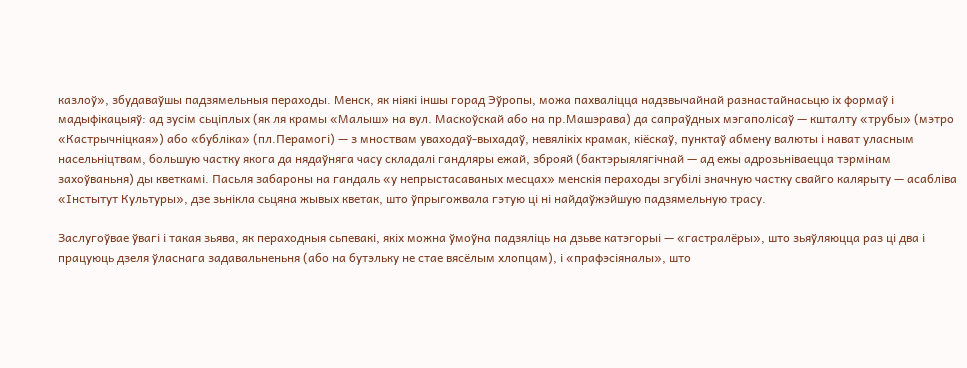казлоў», збудаваўшы падзямельныя пераходы. Менск, як ніякі іншы горад Эўропы, можа пахваліцца надзвычайнай разнастайнасьцю іх формаў і мадыфікацыяў: ад зусім сьціплых (як ля крамы «Малыш» на вул. Маскоўскай або на пр.Машэрава) да сапраўдных мэгаполісаў — кшталту «трубы» (мэтро «Кастрычніцкая») або «бубліка» (пл.Перамогі) — з мноствам уваходаў-выхадаў, невялікіх крамак, кіёскаў, пунктаў абмену валюты і нават уласным насельніцтвам, большую частку якога да нядаўняга часу складалі гандляры ежай, зброяй (бактэрыялягічнай — ад ежы адрозьніваецца тэрмінам захоўваньня) ды кветкамі. Пасьля забароны на гандаль «у непрыстасаваных месцах» менскія пераходы згубілі значную частку свайго калярыту — асабліва «Інстытут Культуры», дзе зьнікла сьцяна жывых кветак, што ўпрыгожвала гэтую ці ні найдаўжэйшую падзямельную трасу.

Заслугоўвае ўвагі і такая зьява, як пераходныя сьпевакі, якіх можна ўмоўна падзяліць на дзьве катэгорыі — «гастралёры», што зьяўляюцца раз ці два і працуюць дзеля ўласнага задавальненьня (або на бутэльку не стае вясёлым хлопцам), і «прафэсіяналы», што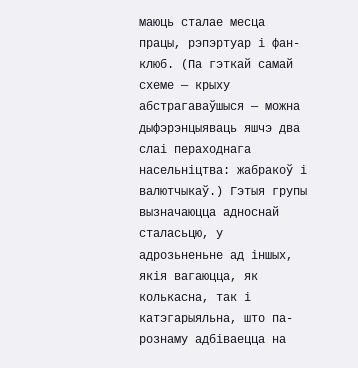маюць сталае месца працы, рэпэртуар і фан-клюб. (Па гэткай самай схеме — крыху абстрагаваўшыся — можна дыфэрэнцыяваць яшчэ два слаі пераходнага насельніцтва: жабракоў і валютчыкаў.) Гэтыя групы вызначаюцца адноснай сталасьцю, у адрозьненьне ад іншых, якія вагаюцца, як колькасна, так і катэгарыяльна, што па-рознаму адбіваецца на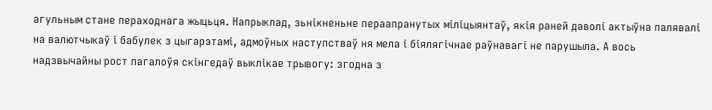агульным стане пераходнага жыцьця. Напрыклад, зьнікненьне пераапранутых міліцыянтаў, якія раней даволі актыўна палявалі на валютчыкаў і бабулек з цыгарэтамі, адмоўных наступстваў ня мела і біялягічнае раўнавагі не парушыла. А вось надзвычайны рост пагалоўя скінгедаў выклікае трывогу: згодна з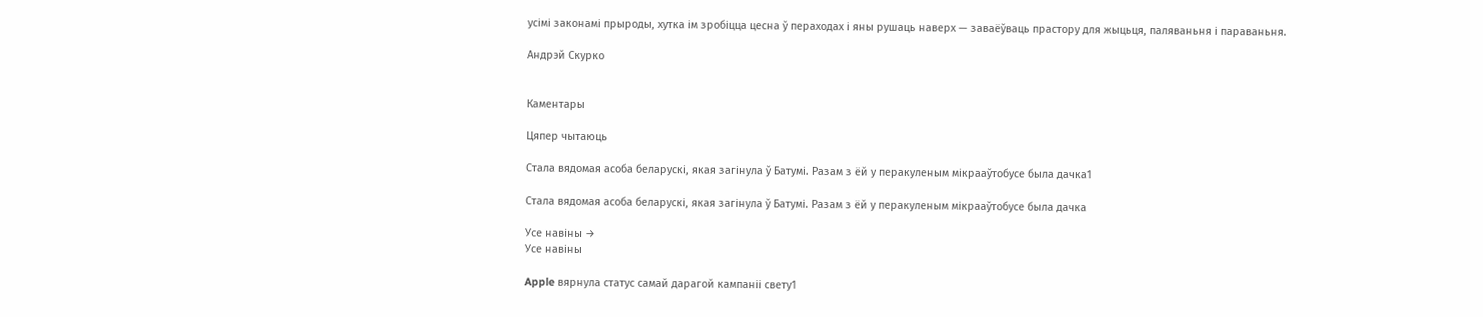усімі законамі прыроды, хутка ім зробіцца цесна ў пераходах і яны рушаць наверх — заваёўваць прастору для жыцьця, паляваньня і параваньня.

Андрэй Скурко


Каментары

Цяпер чытаюць

Стала вядомая асоба беларускі, якая загінула ў Батумі. Разам з ёй у перакуленым мікрааўтобусе была дачка1

Стала вядомая асоба беларускі, якая загінула ў Батумі. Разам з ёй у перакуленым мікрааўтобусе была дачка

Усе навіны →
Усе навіны

Apple вярнула статус самай дарагой кампаніі свету1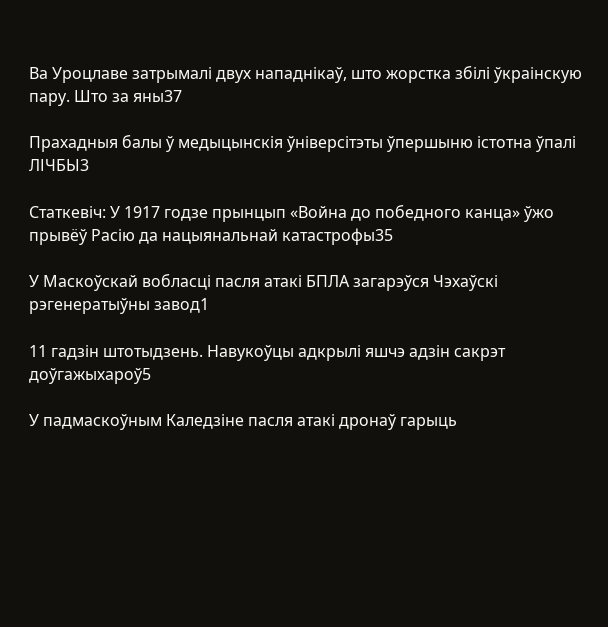Ва Уроцлаве затрымалі двух нападнікаў, што жорстка збілі ўкраінскую пару. Што за яны37

Прахадныя балы ў медыцынскія ўніверсітэты ўпершыню істотна ўпалі ЛІЧБЫ3

Статкевіч: У 1917 годзе прынцып «Война до победного канца» ўжо прывёў Расію да нацыянальнай катастрофы35

У Маскоўскай вобласці пасля атакі БПЛА загарэўся Чэхаўскі рэгенератыўны завод1

11 гадзін штотыдзень. Навукоўцы адкрылі яшчэ адзін сакрэт доўгажыхароў5

У падмаскоўным Каледзіне пасля атакі дронаў гарыць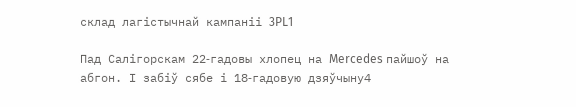склад лагістычнай кампаніі 3PL1

Пад Салігорскам 22‑гадовы хлопец на Mercedes пайшоў на абгон. І забіў сябе і 18‑гадовую дзяўчыну4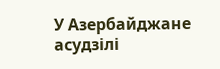У Азербайджане асудзілі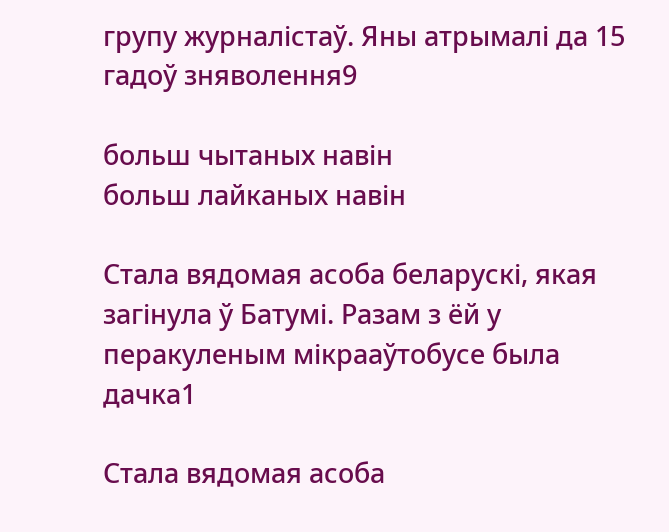групу журналістаў. Яны атрымалі да 15 гадоў зняволення9

больш чытаных навін
больш лайканых навін

Стала вядомая асоба беларускі, якая загінула ў Батумі. Разам з ёй у перакуленым мікрааўтобусе была дачка1

Стала вядомая асоба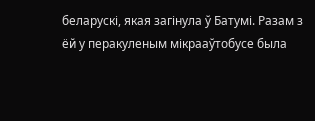беларускі, якая загінула ў Батумі. Разам з ёй у перакуленым мікрааўтобусе была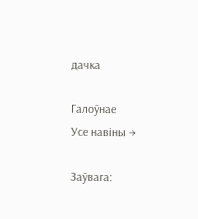дачка

Галоўнае
Усе навіны →

Заўвага: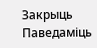Закрыць Паведаміць